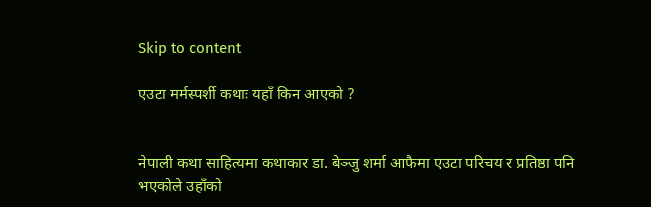Skip to content

एउटा मर्मस्पर्शी कथाः यहाँ किन आएको ?


नेपाली कथा साहित्यमा कथाकार डा. बेञ्जु शर्मा आफैमा एउटा परिचय र प्रतिष्ठा पनि भएकोले उहाँको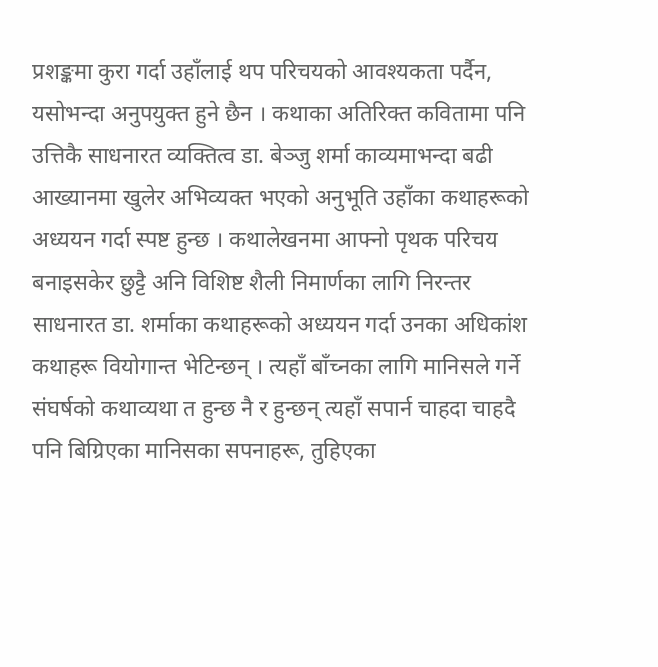प्रशङ्कमा कुरा गर्दा उहाँलाई थप परिचयको आवश्यकता पर्दैन, यसोभन्दा अनुपयुक्त हुने छैन । कथाका अतिरिक्त कवितामा पनि उत्तिकै साधनारत व्यक्तित्व डा. बेञ्जु शर्मा काव्यमाभन्दा बढी आख्यानमा खुलेर अभिव्यक्त भएको अनुभूति उहाँका कथाहरूको अध्ययन गर्दा स्पष्ट हुन्छ । कथालेखनमा आफ्नो पृथक परिचय बनाइसकेर छुट्टै अनि विशिष्ट शैली निमार्णका लागि निरन्तर साधनारत डा. शर्माका कथाहरूको अध्ययन गर्दा उनका अधिकांश कथाहरू वियोगान्त भेटिन्छन् । त्यहाँ बाँच्नका लागि मानिसले गर्ने संघर्षको कथाव्यथा त हुन्छ नै र हुन्छन् त्यहाँ सपार्न चाहदा चाहदै पनि बिग्रिएका मानिसका सपनाहरू, तुहिएका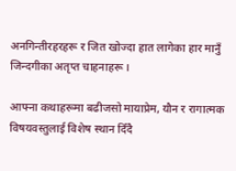अनगिन्तीरहरहरू र जित खोज्दा हात लागेका हार मानुँ जिन्दगीका अतृप्त चाहनाहरू ।

आफ्ना कथाहरूमा बढीजसो मायाप्रेम, यौन र रागात्मक विषयवस्तुलाई विशेष स्थान दिँदै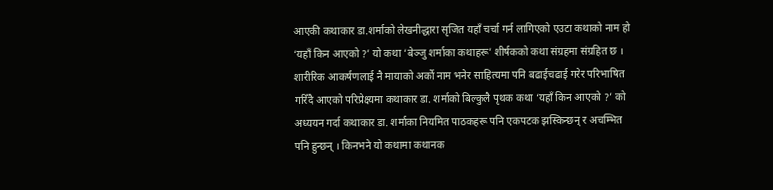आएकी कथाकार डा.शर्माको लेखनीद्धारा सृजित यहाँ चर्चा गर्न लागिएको एउटा कथाको नाम हो ‘यहाँ किन आएको ?’ यो कथा ‘बेञ्जु शर्माका कथाहरू’ शीर्षकको कथा संग्रहमा संग्रहित छ । शारीरिक आकर्षणलाई नै मायाको अर्को नाम भनेर साहित्यमा पनि बढाईचढाई गरेर परिभाषित गरिँदै आएको परिप्रेक्ष्यमा कथाकार डा. शर्माको बिल्कुलै पृथक कथा ‘यहाँ किन आएको ?’ को अध्ययन गर्दा कथाकार डा. शर्माका नियमित पाठकहरू पनि एकपटक झस्किन्छन् र अचम्भित पनि हुन्छन् । किनभने यो कथामा कथानक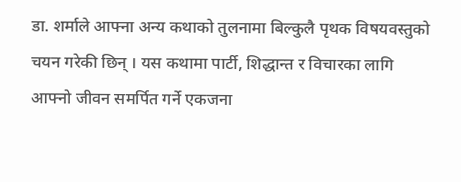डा. शर्माले आफ्ना अन्य कथाको तुलनामा बिल्कुलै पृथक विषयवस्तुको चयन गरेकी छिन् । यस कथामा पार्टी, शिद्धान्त र विचारका लागि आफ्नो जीवन समर्पित गर्ने एकजना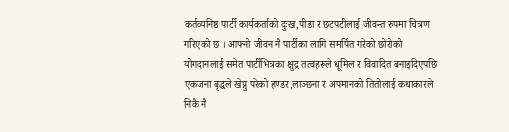कर्तव्यनिष्ठ पार्टी कार्यकर्ताको दुःख,पीडा र छटपटीलाई जीवन्त रुपमा चित्रण गरिएको छ । आफ्नो जीवन नै पार्टीका लागि समर्पित गरेको छोरोको योगदानलाई समेत पार्टीभित्रका क्षुद्र तत्वहरूले धूमिल र विवादित बनाइदिएपछि एकजना बृद्धले खेप्नु परेको हण्डर,लाञ्छना र अपमानको तितोलाई कथाकारले निकै नै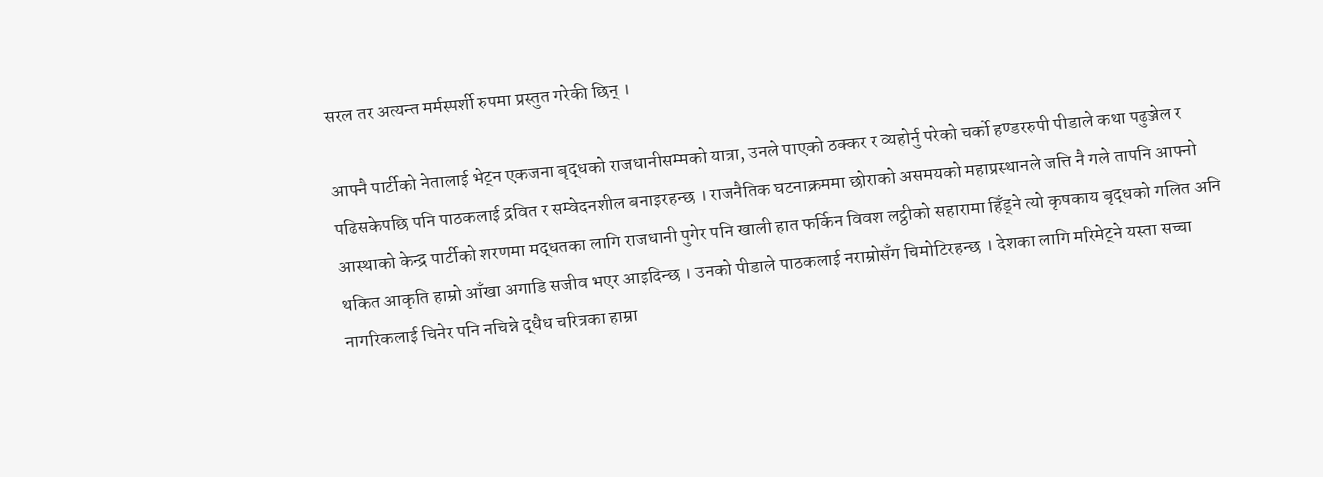सरल तर अत्यन्त मर्मस्पर्शी रुपमा प्रस्तुत गरेकी छिन् ।

आफ्नै पार्टीको नेतालाई भेट्न एकजना बृद्धको राजधानीसम्मको यात्रा, उनले पाएको ठक्कर र व्यहोर्नु परेको चर्को हण्डररुपी पीडाले कथा पढुञ्जेल र पढिसकेपछि पनि पाठकलाई द्रवित र सम्वेदनशील बनाइरहन्छ । राजनैतिक घटनाक्रममा छोराको असमयको महाप्रस्थानले जत्ति नै गले तापनि आफ्नो आस्थाको केन्द्र पार्टीको शरणमा मद्धतका लागि राजधानी पुगेर पनि खाली हात फर्किन विवश लट्ठीको सहारामा हिँड्ने त्यो कृषकाय बृद्धको गलित अनि थकित आकृति हाम्रो आँखा अगाडि सजीव भएर आइदिन्छ । उनको पीडाले पाठकलाई नराम्रोसँग चिमोटिरहन्छ । देशका लागि मरिमेट्ने यस्ता सच्चा नागरिकलाई चिनेर पनि नचिन्ने द्धैध चरित्रका हाम्रा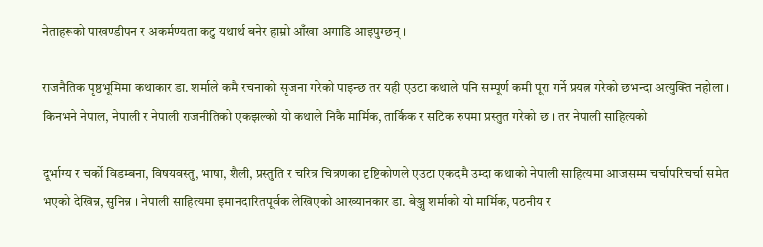नेताहरूको पाखण्डीपन र अकर्मण्यता कटु यथार्थ बनेर हाम्रो आँखा अगाडि आइपुग्छन् ।

राजनैतिक पृष्ठभूमिमा कथाकार डा. शर्माले कमै रचनाको सृजना गरेको पाइन्छ तर यही एउटा कथाले पनि सम्पूर्ण कमी पूरा गर्ने प्रयत्न गरेको छभन्दा अत्युक्ति नहोला । किनभने नेपाल, नेपाली र नेपाली राजनीतिको एकझल्को यो कथाले निकै मार्मिक, तार्किक र सटिक रुपमा प्रस्तुत गरेको छ । तर नेपाली साहित्यको

दूर्भाग्य र चर्को विडम्बना, विषयवस्तु, भाषा, शैली, प्रस्तुति र चरित्र चित्रणका दृष्टिकोणले एउटा एकदमै उम्दा कथाको नेपाली साहित्यमा आजसम्म चर्चापरिचर्चा समेत भएको देखिन्न, सुनिन्न । नेपाली साहित्यमा इमानदारितपूर्वक लेखिएको आख्यानकार डा. बेञ्जु शर्माको यो मार्मिक, पठनीय र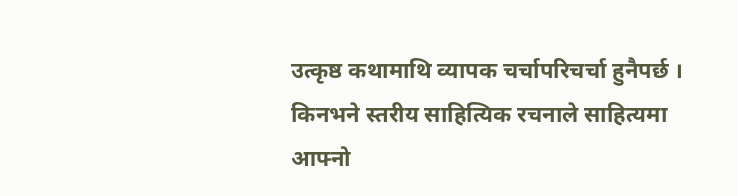उत्कृष्ठ कथामाथि व्यापक चर्चापरिचर्चा हुनैपर्छ । किनभने स्तरीय साहित्यिक रचनाले साहित्यमा आफ्नो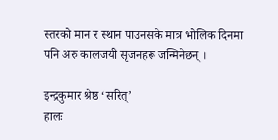स्तरको मान र स्थान पाउनसके मात्र भोलिक दिनमा पनि अरु कालजयी सृजनहरू जन्मिनेछन् ।

इन्द्रकुमार श्रेष्ठ ‘सरित्’
हालः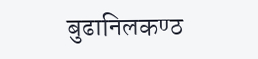बुढानिलकण्ठ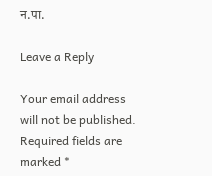न.पा.

Leave a Reply

Your email address will not be published. Required fields are marked *